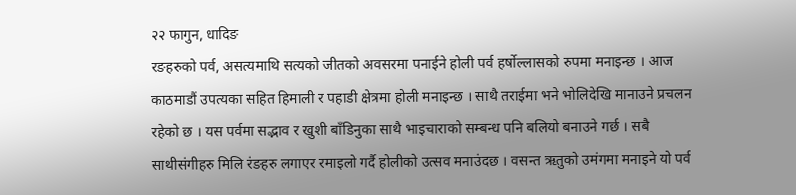२२ फागुन, धादिङ
रङहरुको पर्व, असत्यमाथि सत्यको जीतको अवसरमा पनाईने होली पर्व हर्षोल्लासको रुपमा मनाइन्छ । आज काठमाडौं उपत्यका सहित हिमाली र पहाडी क्षेत्रमा होली मनाइन्छ । साथै तराईमा भने भोलिदेखि मानाउने प्रचलन रहेको छ । यस पर्वमा सद्भाव र खुशी बाँडिनुका साथै भाइचाराको सम्बन्ध पनि बलियो बनाउने गर्छ । सबै साथीसंगीहरु मिलि रंङहरु लगाएर रमाइलो गर्दै होलीको उत्सव मनाउंदछ । वसन्त ऋतुको उमंगमा मनाइने यो पर्व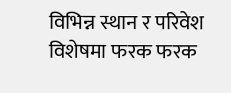विभिन्न स्थान र परिवेश विशेषमा फरक फरक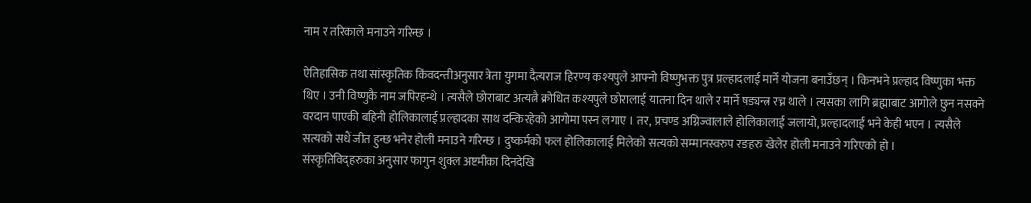नाम र तरिकाले मनाउने गरिन्छ ।

ऐतिहासिक तथा सांस्कृतिक किंवदन्तीअनुसार त्रेता युगमा दैत्यराज हिरण्य कश्यपुले आफ्नो विष्णुभक्त पुत्र प्रल्हादलाई मार्ने योजना बनाउँछन् । किनभने प्रल्हाद विष्णुका भक्त थिए । उनी विष्णुकै नाम जपिरहन्थे । त्यसैले छोराबाट अत्यत्नै क्रोधित कश्यपुले छोरालाई यातना दिन थाले र मार्ने षड्यन्त्र रच्न थाले । त्यसका लागि ब्रह्माबाट आगोले छुन नसक्ने वरदान पाएकी बहिनी होलिकालाई प्रल्हादका साथ दन्किरहेको आगोमा पस्न लगाए । तर, प्रचण्ड अग्निज्वालाले होलिकालाई जलायो, प्रल्हादलाई भने केही भएन । त्यसैले सत्यको सधैं जीत हुन्छ भनेर होली मनाउने गरिन्छ । दुष्कर्मको फल होलिकालाई मिलेको सत्यको सम्मानस्वरुप रङहरु खेलेर होली मनाउने गरिएको हो ।
संस्कृतिविद्हरुका अनुसार फागुन शुक्ल अष्टमीका दिनदेखि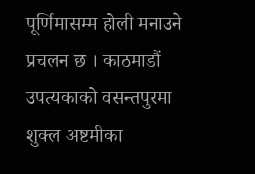पूर्णिमासम्म होली मनाउने प्रचलन छ । काठमाडौं उपत्यकाको वसन्तपुरमा शुक्ल अष्टमीका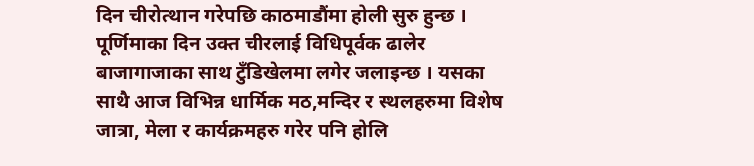दिन चीरोत्थान गरेपछि काठमाडौंमा होली सुरु हुन्छ । पूर्णिमाका दिन उक्त चीरलाई विधिपूर्वक ढालेर बाजागाजाका साथ टुँडिखेलमा लगेर जलाइन्छ । यसका साथै आज विभिन्न धार्मिक मठ,मन्दिर र स्थलहरुमा विशेष जात्रा, मेला र कार्यक्रमहरु गरेर पनि होलि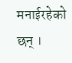मनाईरहेको छन् ।